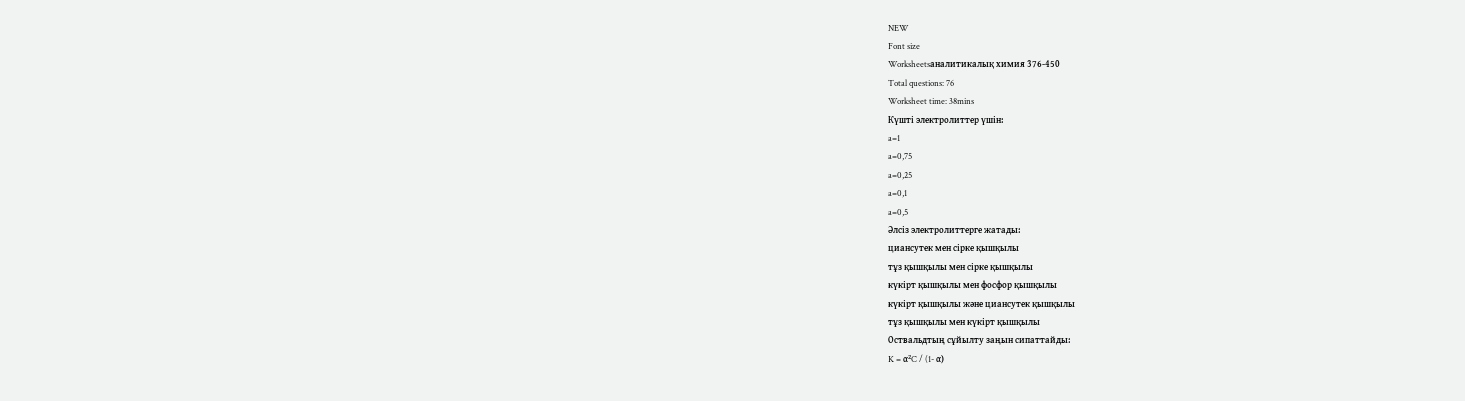NEW
Font size
Worksheetsаналитикалық химия 376-450
Total questions: 76
Worksheet time: 38mins
Күшті электролиттер үшін:
a=1
a=0,75
a=0,25
a=0,1
a=0,5
Әлсіз электролиттерге жатады:
циансутек мен сірке қышқылы
тұз қышқылы мен сірке қышқылы
күкірт қышқылы мен фосфор қышқылы
күкірт қышқылы және циансутек қышқылы
тұз қышқылы мен күкірт қышқылы
Оствальдтың сұйылту заңын сипаттайды:
K = α²C / (1- α)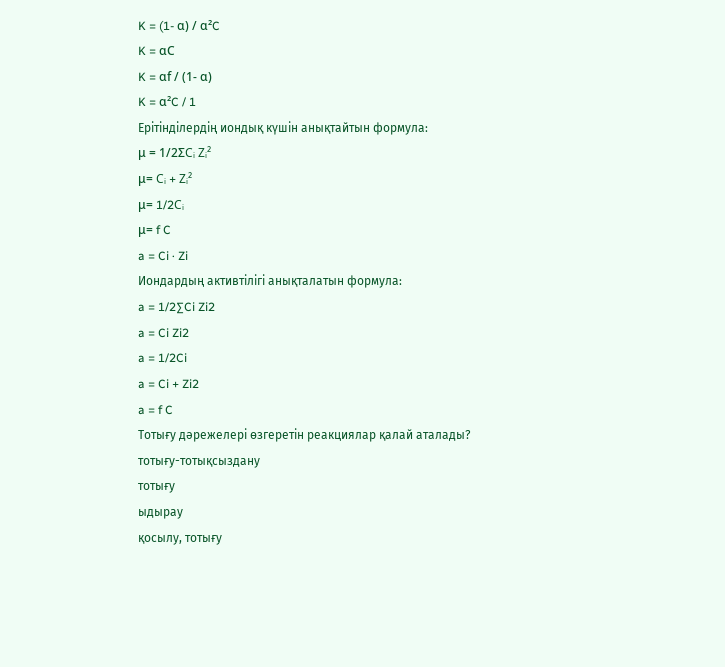K = (1- α) / α²C
K = αC
K = αf / (1- α)
K = α²C / 1
Ерітінділердің иондық күшін анықтайтын формула:
μ = 1/2ΣCᵢ Zᵢ²
μ= Cᵢ + Zᵢ²
μ= 1/2Cᵢ
μ= f C
a = Ci · Zi
Иондардың активтілігі анықталатын формула:
a = 1/2∑Ci Zi2
a = Ci Zi2
a = 1/2Ci
a = Ci + Zi2
a = f C
Тотығу дәрежелері өзгеретін реакциялар қалай аталады?
тотығу-тотықсыздану
тотығу
ыдырау
қосылу, тотығу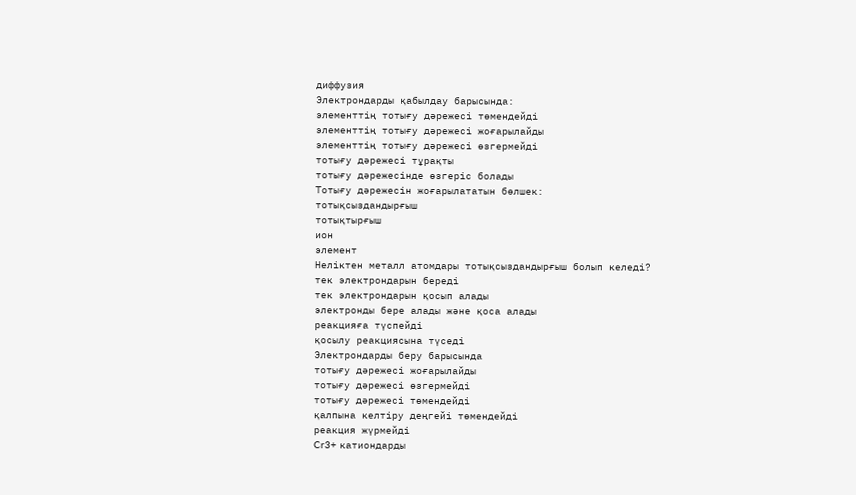диффузия
Электрондарды қабылдау барысында:
элементтің тотығу дәрежесі төмендейді
элементтің тотығу дәрежесі жоғарылайды
элементтің тотығу дәрежесі өзгермейді
тотығу дәрежесі тұрақты
тотығу дәрежесінде өзгеріс болады
Тотығу дәрежесін жоғарылататын бөлшек:
тотықсыздандырғыш
тотықтырғыш
ион
элемент
Неліктен металл атомдары тотықсыздандырғыш болып келеді?
тек электрондарын береді
тек электрондарын қосып алады
электронды бере алады және қоса алады
реакцияға түспейді
қосылу реакциясына түседі
Электрондарды беру барысында
тотығу дәрежесі жоғарылайды
тотығу дәрежесі өзгермейді
тотығу дәрежесі төмендейді
қалпына келтіру деңгейі төмендейді
реакция жүрмейді
Cr3+ катиондарды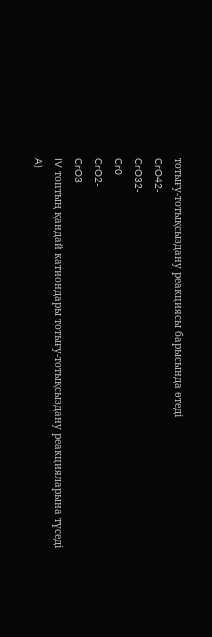тотығу-тотықсыздану реакциясы барысында өтеді
CrO42-
CrO32-
Cr0
CrO2-
CrO3
IV топтың қандай катиондары тотығу-тотықсыздану реакцияларына түседі
A)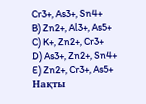Cr3+, As3+, Sn4+
B) Zn2+, Al3+, As5+
C) K+, Zn2+, Cr3+
D) As3+, Zn2+, Sn4+
E) Zn2+, Cr3+, As5+
Нақты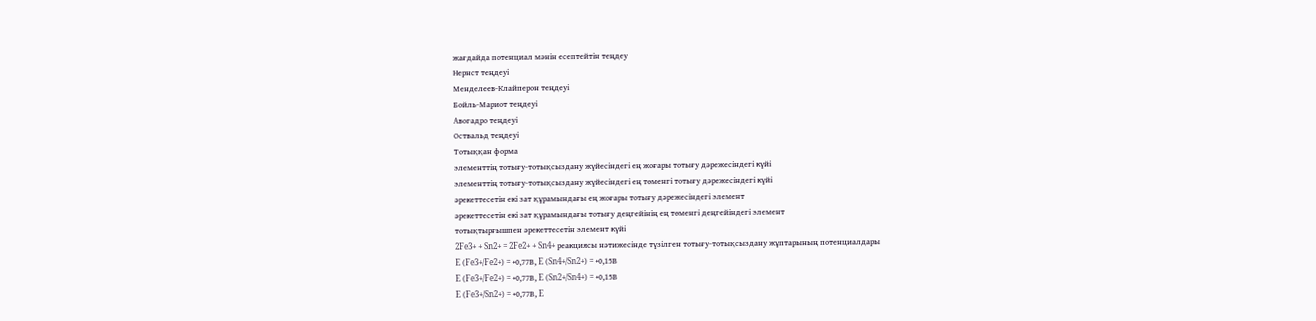жағдайда потенциал мәнін есептейтін теңдеу
Нернст теңдеуі
Менделеев-Клайперон теңдеуі
Бойль-Мариот теңдеуі
Авогадро теңдеуі
Оствальд теңдеуі
Тотыққан форма
элементтің тотығу-тотықсыздану жүйесіндегі ең жоғары тотығу дәрежесіндегі күйі
элементтің тотығу-тотықсыздану жүйесіндегі ең төменгі тотығу дәрежесіндегі күйі
әрекеттесетін екі зат құрамындағы ең жоғары тотығу дәрежесіндегі элемент
әрекеттесетін екі зат құрамындағы тотығу деңгейінің ең төменгі деңгейіндегі элемент
тотықтырғышпен әрекеттесетін элемент күйі
2Fe3+ + Sn2+ = 2Fe2+ + Sn4+ реакциясы нәтижесінде түзілген тотығу-тотықсыздану жұптарының потенциалдары
E (Fe3+/Fe2+) = +0,77В, E (Sn4+/Sn2+) = +0,15В
E (Fe3+/Fe2+) = +0,77В, E (Sn2+/Sn4+) = +0,15В
E (Fe3+/Sn2+) = +0,77В, E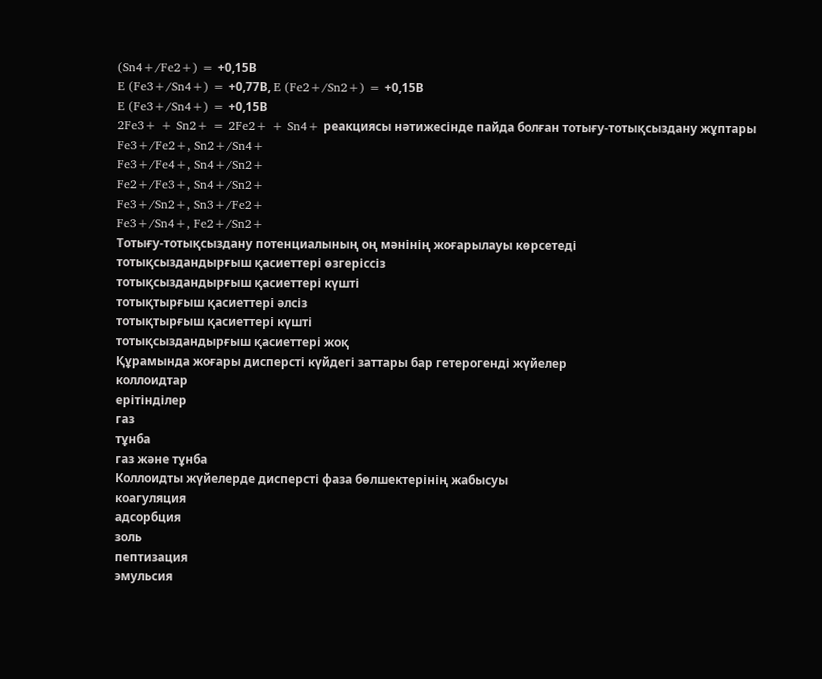(Sn4+/Fe2+) = +0,15В
E (Fe3+/Sn4+) = +0,77В, E (Fe2+/Sn2+) = +0,15В
E (Fe3+/Sn4+) = +0,15В
2Fe3+ + Sn2+ = 2Fe2+ + Sn4+ реакциясы нәтижесінде пайда болған тотығу-тотықсыздану жұптары
Fe3+/Fe2+, Sn2+/Sn4+
Fe3+/Fe4+, Sn4+/Sn2+
Fe2+/Fe3+, Sn4+/Sn2+
Fe3+/Sn2+, Sn3+/Fe2+
Fe3+/Sn4+, Fe2+/Sn2+
Тотығу-тотықсыздану потенциалының оң мәнінің жоғарылауы көрсетеді
тотықсыздандырғыш қасиеттері өзгеріссіз
тотықсыздандырғыш қасиеттері күшті
тотықтырғыш қасиеттері әлсіз
тотықтырғыш қасиеттері күшті
тотықсыздандырғыш қасиеттері жоқ
Құрамында жоғары дисперсті күйдегі заттары бар гетерогенді жүйелер
коллоидтар
ерітінділер
газ
тұнба
газ және тұнба
Коллоидты жүйелерде дисперсті фаза бөлшектерінің жабысуы
коагуляция
адсорбция
золь
пептизация
эмульсия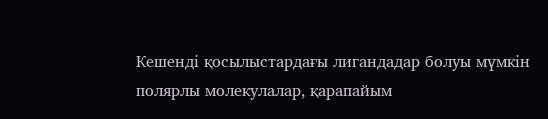Кешенді қосылыстардағы лигандадар болуы мүмкін
полярлы молекулалар, қарапайым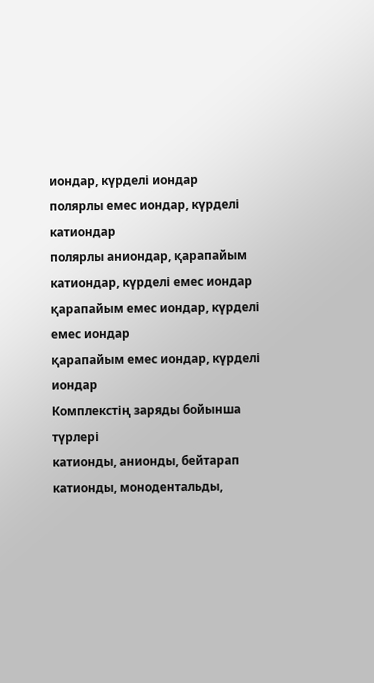иондар, күрделі иондар
полярлы емес иондар, күрделі катиондар
полярлы аниондар, қарапайым катиондар, күрделі емес иондар
қарапайым емес иондар, күрделі емес иондар
қарапайым емес иондар, күрделі иондар
Комплекстің заряды бойынша түрлері
катионды, анионды, бейтарап
катионды, монодентальды,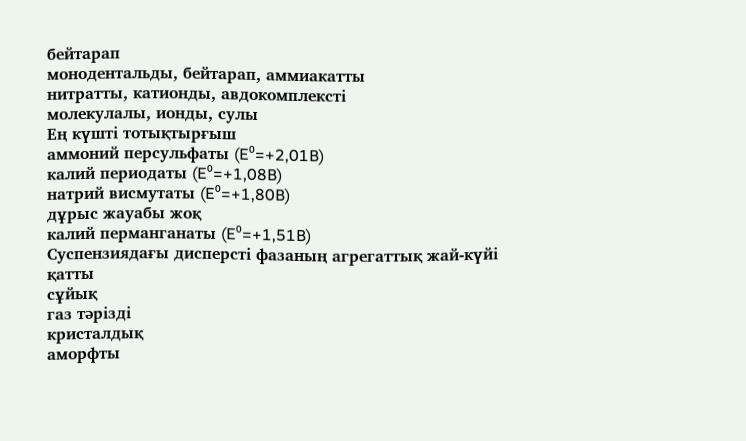бейтарап
монодентальды, бейтарап, аммиакатты
нитратты, катионды, авдокомплексті
молекулалы, ионды, сулы
Ең күшті тотықтырғыш
аммоний персульфаты (E⁰=+2,01B)
калий периодаты (E⁰=+1,08B)
натрий висмутаты (E⁰=+1,80B)
дұрыс жауабы жоқ
калий перманганаты (E⁰=+1,51B)
Суспензиядағы дисперсті фазаның агрегаттық жай-күйі
қатты
сұйық
газ тәрізді
кристалдық
аморфты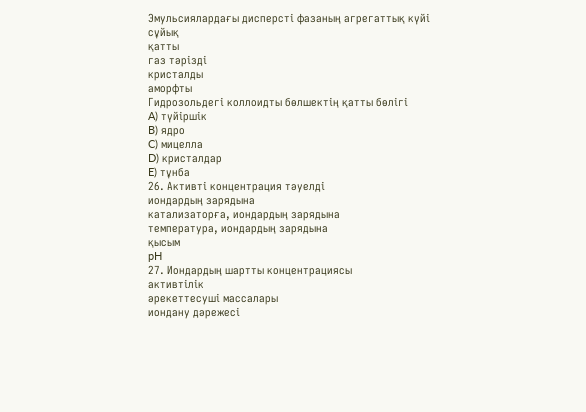Эмульсиялардағы дисперсті фазаның агрегаттық күйі
сұйық
қатты
газ тәрізді
кристалды
аморфты
Гидрозольдегі коллоидты бөлшектің қатты бөлігі
A) түйіршік
B) ядро
C) мицелла
D) кристалдар
E) тұнба
26. Активті концентрация тәуелді
иондардың зарядына
катализаторға, иондардың зарядына
температура, иондардың зарядына
қысым
pH
27. Иондардың шартты концентрациясы
активтілік
әрекеттесуші массалары
иондану дәрежесі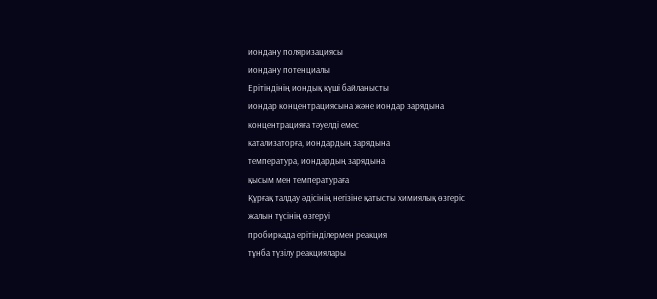иондану поляризациясы
иондану потенциалы
Ерітіндінің иондық күші байланысты
иондар концентрациясына және иондар зарядына
концентрацияға тәуелді емес
катализаторға, иондардың зарядына
температура, иондардың зарядына
қысым мен температураға
Құрғақ талдау әдісінің негізіне қатысты химиялық өзгеріс
жалын түсінің өзгеруі
пробиркада ерітінділермен реакция
тұнба түзілу реакциялары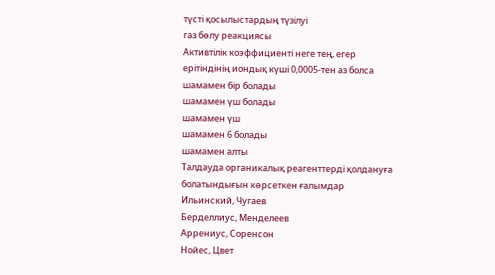түсті қосылыстардың түзілуі
газ бөлу реакциясы
Активтілік коэффициенті неге тең, егер ерітіндінің иондық күші 0,0005-тен аз болса
шамамен бір болады
шамамен үш болады
шамамен үш
шамамен 6 болады
шамамен алты
Талдауда органикалық реагенттерді қолдануға болатындығын көрсеткен ғалымдар
Ильинский, Чугаев
Берделлиус, Менделеев
Аррениус, Соренсон
Нойес, Цвет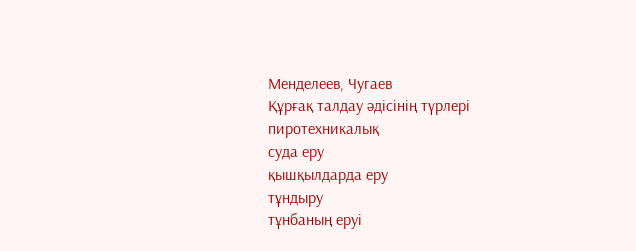Менделеев, Чугаев
Құрғақ талдау әдісінің түрлері
пиротехникалық
суда еру
қышқылдарда еру
тұндыру
тұнбаның еруі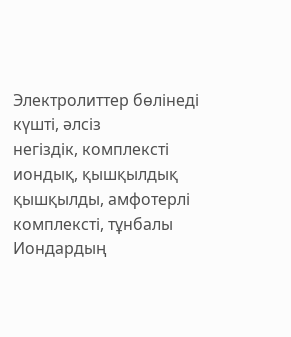Электролиттер бөлінеді
күшті, әлсіз
негіздік, комплексті
иондық, қышқылдық
қышқылды, амфотерлі
комплексті, тұнбалы
Иондардың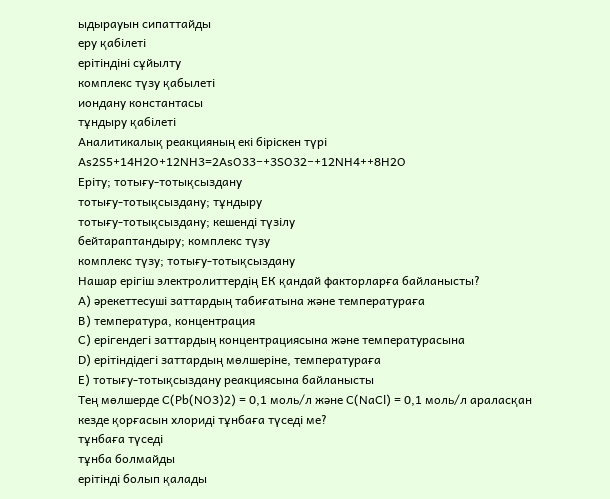ыдырауын сипаттайды
еру қабілеті
ерітіндіні сұйылту
комплекс түзу қабылеті
иондану константасы
тұндыру қабілеті
Аналитикалық реакцияның екі біріскен түрі As2S5+14H2O+12NH3=2AsO33−+3SO32−+12NH4++8H2O
Еріту; тотығу-тотықсыздану
тотығу-тотықсыздану; тұндыру
тотығу-тотықсыздану; кешенді түзілу
бейтараптандыру; комплекс түзу
комплекс түзу; тотығу-тотықсыздану
Нашар ерігіш электролиттердің ЕК қандай факторларға байланысты?
A) әрекеттесуші заттардың табиғатына және температураға
B) температура, концентрация
C) ерігендегі заттардың концентрациясына және температурасына
D) ерітіндідегі заттардың мөлшеріне, температураға
E) тотығу-тотықсыздану реакциясына байланысты
Тең мөлшерде C(Pb(NO3)2) = 0,1 моль/л және C(NaCl) = 0,1 моль/л араласқан кезде қорғасын хлориді тұнбаға түседі ме?
тұнбаға түседі
тұнба болмайды
ерітінді болып қалады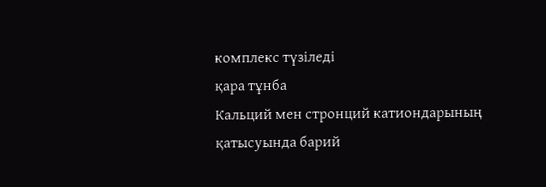комплекс түзіледі
қара тұнба
Кальций мен стронций катиондарының қатысуында барий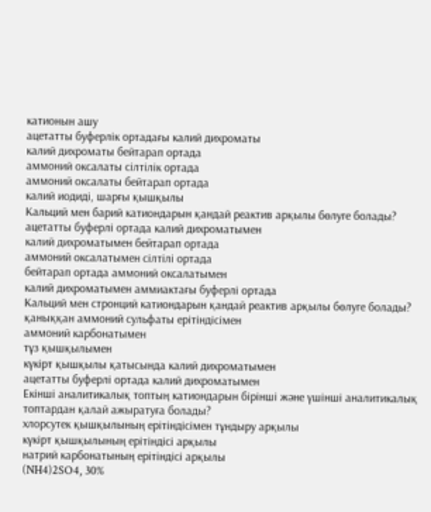катионын ашу
ацетатты буферлік ортадағы калий дихроматы
калий дихроматы бейтарап ортада
аммоний оксалаты сілтілік ортада
аммоний оксалаты бейтарап ортада
калий иодиді, шарғы қышқылы
Кальций мен барий катиондарын қандай реактив арқылы бөлуге болады?
ацетатты буферлі ортада калий дихроматымен
калий дихроматымен бейтарап ортада
аммоний оксалатымен сілтілі ортада
бейтарап ортада аммоний оксалатымен
калий дихроматымен аммиактағы буферлі ортада
Кальций мен стронций катиондарын қандай реактив арқылы бөлуге болады?
қаныққан аммоний сульфаты ерітіндісімен
аммоний карбонатымен
тұз қышқылымен
күкірт қышқылы қатысында калий дихроматымен
ацетатты буферлі ортада калий дихроматымен
Екінші аналитикалық топтың катиондарын бірінші және үшінші аналитикалық топтардан қалай ажыратуға болады?
хлорсутек қышқылының ерітіндісімен тұндыру арқылы
күкірт қышқылының ерітіндісі арқылы
натрий карбонатының ерітіндісі арқылы
(NH4)2SO4, 30%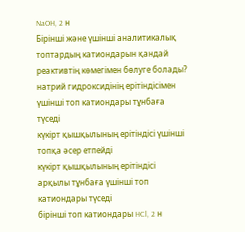NaOH, 2 н
Бірінші және үшінші аналитикалық топтардың катиондарын қандай реактивтің көмегімен бөлуге болады?
натрий гидроксидінің ерітіндісімен үшінші топ катиондары тұнбаға түседі
күкірт қышқылының ерітіндісі үшінші топқа әсер етпейді
күкірт қышқылының ерітіндісі арқылы тұнбаға үшінші топ катиондары түседі
бірінші топ катиондары HCl, 2 н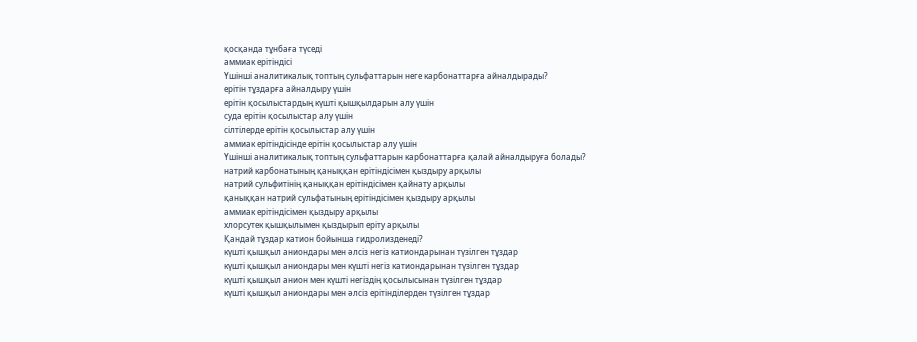қосқанда тұнбаға түседі
аммиак ерітіндісі
Үшінші аналитикалық топтың сульфаттарын неге карбонаттарға айналдырады?
ерітін тұздарға айналдыру үшін
ерітін қосылыстардың күшті қышқылдарын алу үшін
суда ерітін қосылыстар алу үшін
сілтілерде ерітін қосылыстар алу үшін
аммиак ерітіндісінде ерітін қосылыстар алу үшін
Үшінші аналитикалық топтың сульфаттарын карбонаттарға қалай айналдыруға болады?
натрий карбонатының қаныққан ерітіндісімен қыздыру арқылы
натрий сульфитінің қаныққан ерітіндісімен қайнату арқылы
қаныққан натрий сульфатының ерітіндісімен қыздыру арқылы
аммиак ерітіндісімен қыздыру арқылы
хлорсутек қышқылымен қыздырып еріту арқылы
Қандай тұздар катион бойынша гидролизденеді?
күшті қышқыл аниондары мен әлсіз негіз катиондарынан түзілген тұздар
күшті қышқыл аниондары мен күшті негіз катиондарынан түзілген тұздар
күшті қышқыл анион мен күшті негіздің қосылысынан түзілген тұздар
күшті қышқыл аниондары мен әлсіз ерітінділерден түзілген тұздар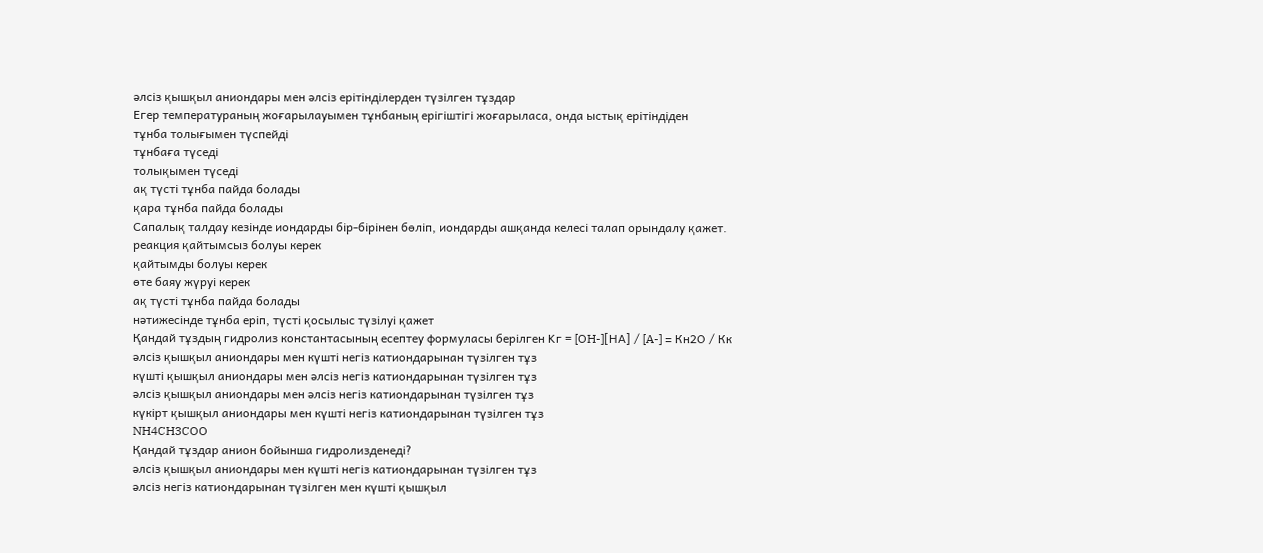әлсіз қышқыл аниондары мен әлсіз ерітінділерден түзілген тұздар
Егер температураның жоғарылауымен тұнбаның ерігіштігі жоғарыласа, онда ыстық ерітіндіден
тұнба толығымен түспейді
тұнбаға түседі
толықымен түседі
ақ түсті тұнба пайда болады
қара тұнба пайда болады
Сапалық талдау кезінде иондарды бір-бірінен бөліп, иондарды ашқанда келесі талап орындалу қажет.
реакция қайтымсыз болуы керек
қайтымды болуы керек
өте баяу жүруі керек
ақ түсті тұнба пайда болады
нәтижесінде тұнба еріп, түсті қосылыс түзілуі қажет
Қандай тұздың гидролиз константасының есептеу формуласы берілген Kг = [OH-][НА] / [A-] = Кн2О / Кк
әлсіз қышқыл аниондары мен күшті негіз катиондарынан түзілген тұз
күшті қышқыл аниондары мен әлсіз негіз катиондарынан түзілген тұз
әлсіз қышқыл аниондары мен әлсіз негіз катиондарынан түзілген тұз
күкірт қышқыл аниондары мен күшті негіз катиондарынан түзілген тұз
NH4CH3COO
Қандай тұздар анион бойынша гидролизденеді?
әлсіз қышқыл аниондары мен күшті негіз катиондарынан түзілген тұз
әлсіз негіз катиондарынан түзілген мен күшті қышқыл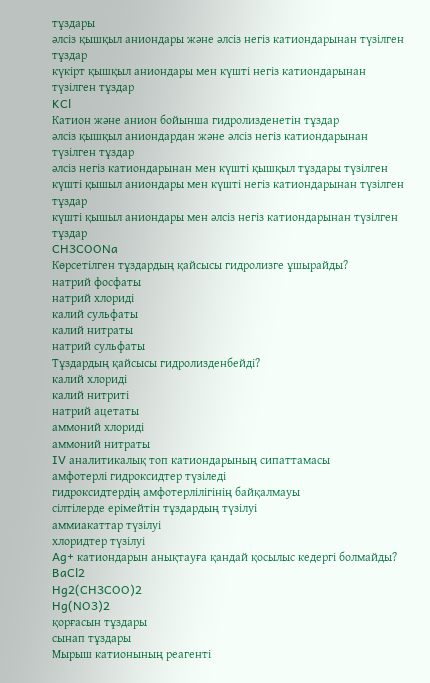тұздары
әлсіз қышқыл аниондары және әлсіз негіз катиондарынан түзілген тұздар
күкірт қышқыл аниондары мен күшті негіз катиондарынан түзілген тұздар
KCl
Катион және анион бойынша гидролизденетін тұздар
әлсіз қышқыл аниондардан және әлсіз негіз катиондарынан түзілген тұздар
әлсіз негіз катиондарынан мен күшті қышқыл тұздары түзілген
күшті қышыл аниондары мен күшті негіз катиондарынан түзілген тұздар
күшті қышыл аниондары мен әлсіз негіз катиондарынан түзілген тұздар
CH3COONa
Көрсетілген тұздардың қайсысы гидролизге ұшырайды?
натрий фосфаты
натрий хлориді
калий сульфаты
калий нитраты
натрий сульфаты
Тұздардың қайсысы гидролизденбейді?
калий хлориді
калий нитриті
натрий ацетаты
аммоний хлориді
аммоний нитраты
IV аналитикалық топ катиондарының сипаттамасы
амфотерлі гидроксидтер түзіледі
гидроксидтердің амфотерлілігінің байқалмауы
сілтілерде ерімейтін тұздардың түзілуі
аммиакаттар түзілуі
хлоридтер түзілуі
Ag+ катиондарын анықтауға қандай қосылыс кедергі болмайды?
BaCl2
Hg2(CH3COO)2
Hg(NO3)2
қорғасын тұздары
сынап тұздары
Мырыш катионының реагенті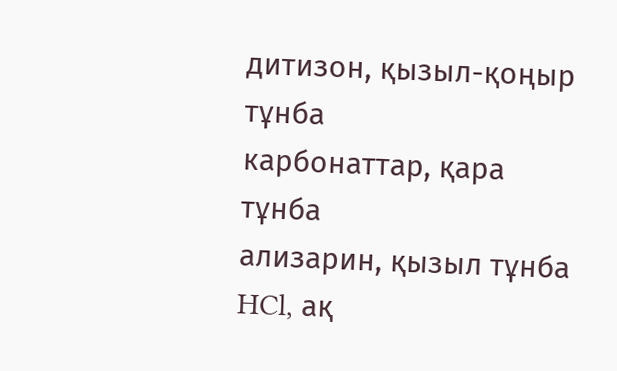дитизон, қызыл-қоңыр тұнба
карбонаттар, қара тұнба
ализарин, қызыл тұнба
HCl, ақ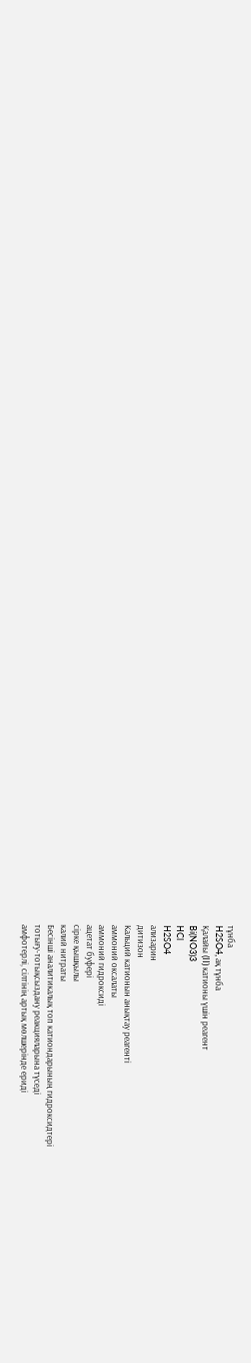тұнба
H2SO4, ақ тұнба
Қалайы (II) катионы үшін реагент
Bi(NO3)3
HCl
H2SO4
ализарин
дитизон
Кальций катионын анықтау реагенті
аммоний оксалаты
аммоний гидроксиді
ацетат буфері
сірке қышқылы
калий нитраты
Бесінші аналитикалық топ катиондарының гидроксидтері
тотығу-тотықсыздану реакцияларына түседі
амфотерлі, сілтінің артық мөлшерінде ериді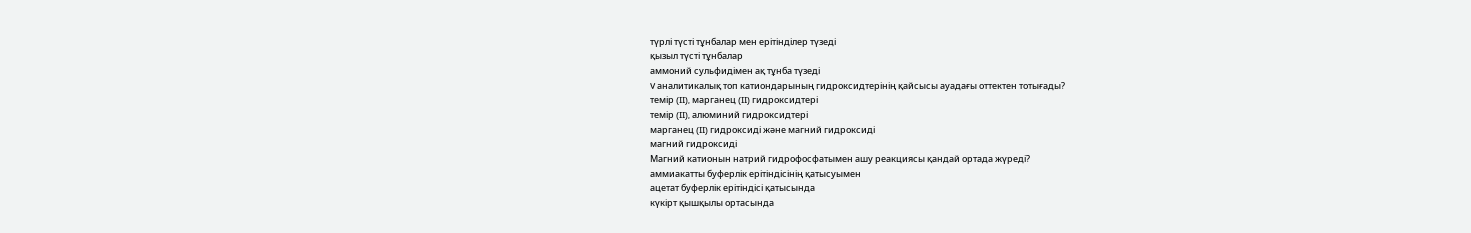түрлі түсті тұнбалар мен ерітінділер түзеді
қызыл түсті тұнбалар
аммоний сульфидімен ақ тұнба түзеді
V аналитикалық топ катиондарының гидроксидтерінің қайсысы ауадағы оттектен тотығады?
темір (II), марганец (II) гидроксидтері
темір (II), алюминий гидроксидтері
марганец (II) гидроксиді және магний гидроксиді
магний гидроксиді
Магний катионын натрий гидрофосфатымен ашу реакциясы қандай ортада жүреді?
аммиакатты буферлік ерітіндісінің қатысуымен
ацетат буферлік ерітіндісі қатысында
күкірт қышқылы ортасында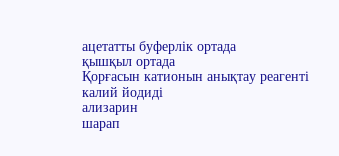ацетатты буферлік ортада
қышқыл ортада
Қорғасын катионын анықтау реагенті
калий йодиді
ализарин
шарап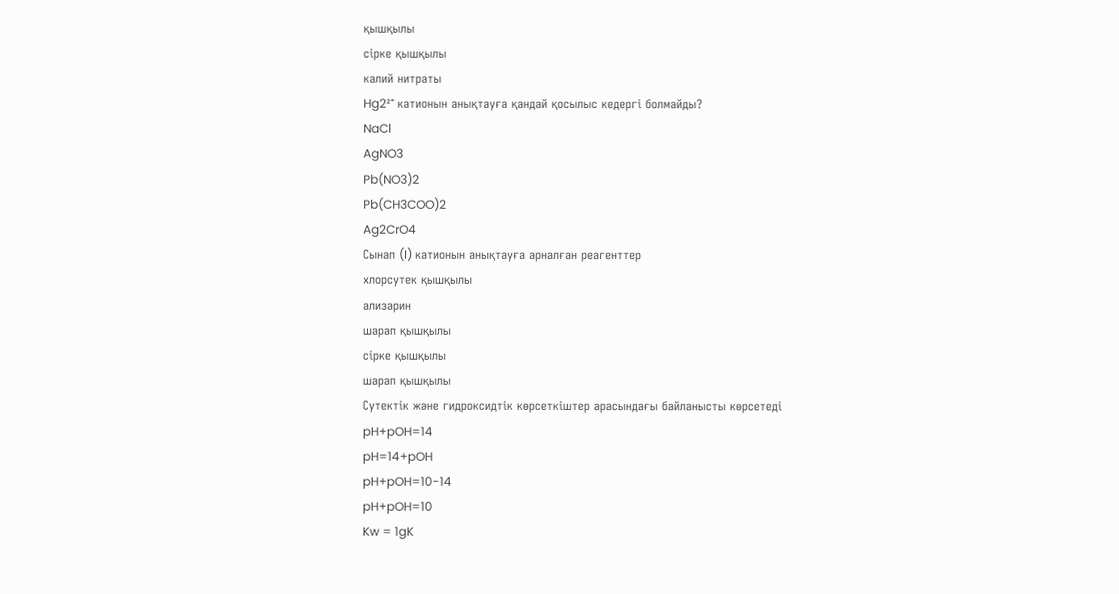қышқылы
сірке қышқылы
калий нитраты
Hg2²⁺ катионын анықтауға қандай қосылыс кедергі болмайды?
NaCl
AgNO3
Pb(NO3)2
Pb(CH3COO)2
Ag2CrO4
Сынап (I) катионын анықтауға арналған реагенттер
хлорсутек қышқылы
ализарин
шарап қышқылы
сірке қышқылы
шарап қышқылы
Сутектік және гидроксидтік көрсеткіштер арасындағы байланысты көрсетеді
pH+pOH=14
pH=14+pOH
pH+pOH=10-14
pH+pOH=10
Kw = 1gK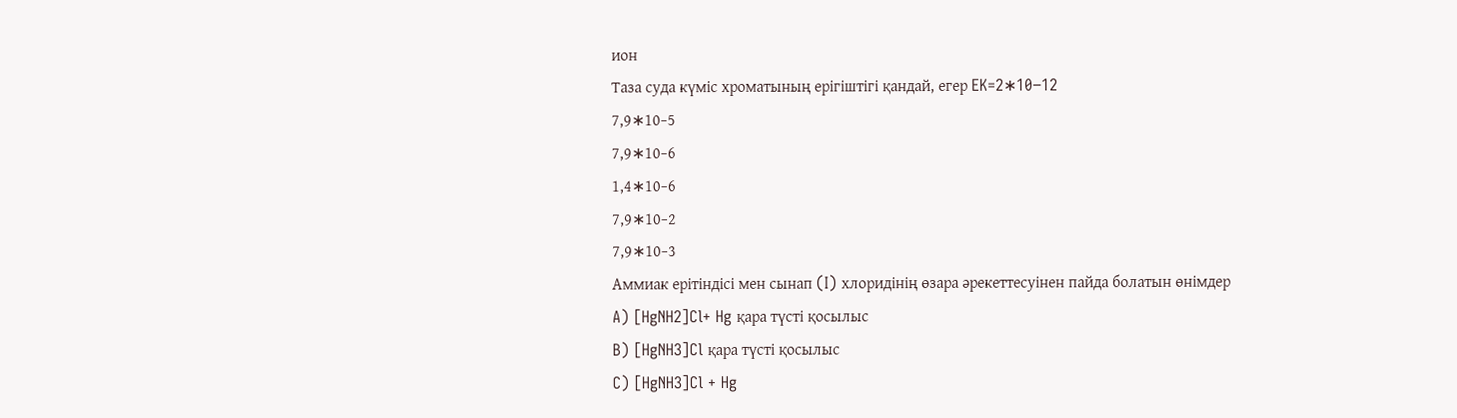ион
Таза суда күміс хроматының ерігіштігі қандай, егер EK=2∗10−12
7,9∗10−5
7,9∗10−6
1,4∗10−6
7,9∗10−2
7,9∗10−3
Аммиак ерітіндісі мен сынап (I) хлоридінің өзара әрекеттесуінен пайда болатын өнімдер
A) [HgNH2]Cl+ Hg қара түсті қосылыс
B) [HgNH3]Cl қара түсті қосылыс
C) [HgNH3]Cl + Hg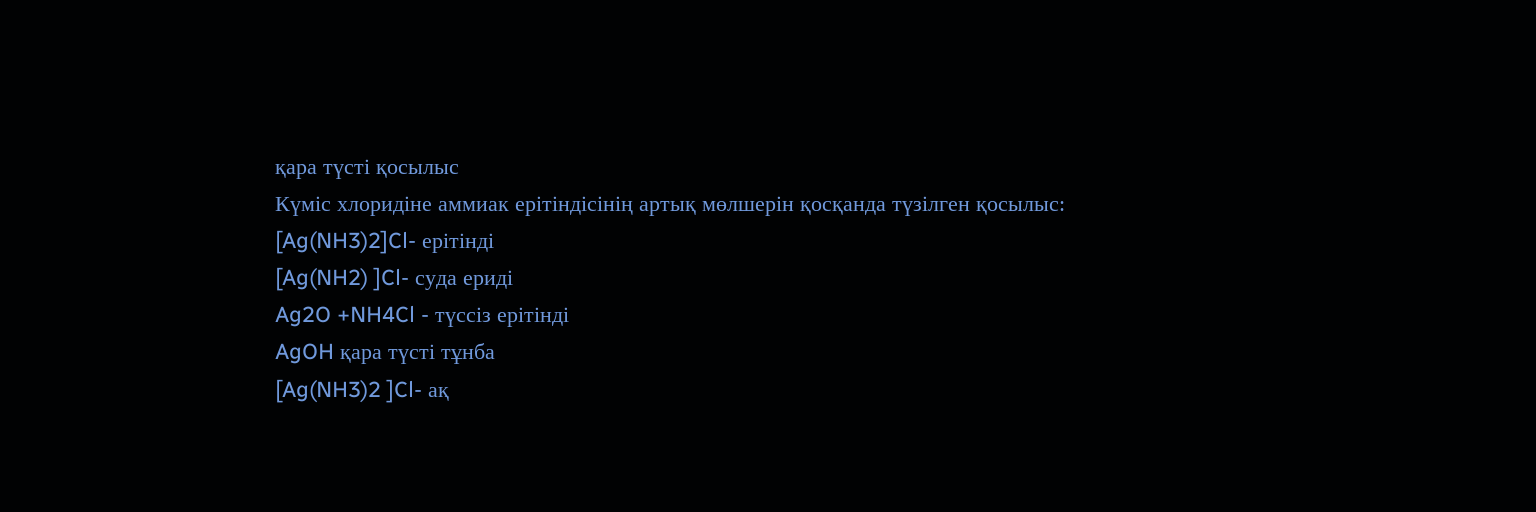қара түсті қосылыс
Күміс хлоридіне аммиак ерітіндісінің артық мөлшерін қосқанда түзілген қосылыс:
[Ag(NH3)2]Cl- ерітінді
[Ag(NH2) ]Cl- суда ериді
Ag2O +NH4Cl - түссіз ерітінді
AgOH қара түсті тұнба
[Ag(NH3)2 ]Cl- ақ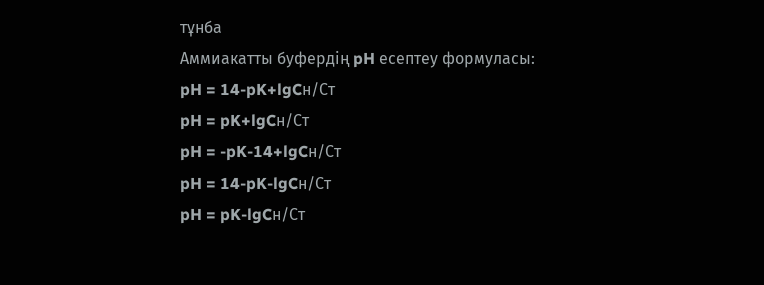тұнба
Аммиакатты буфердің pH есептеу формуласы:
pH = 14-pK+lgCн/Cт
pH = pK+lgCн/Cт
pH = -pK-14+lgCн/Cт
pH = 14-pK-lgCн/Cт
pH = pK-lgCн/Cт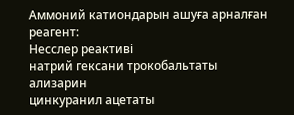Аммоний катиондарын ашуға арналған реагент:
Несслер реактиві
натрий гексани трокобальтаты
ализарин
цинкуранил ацетаты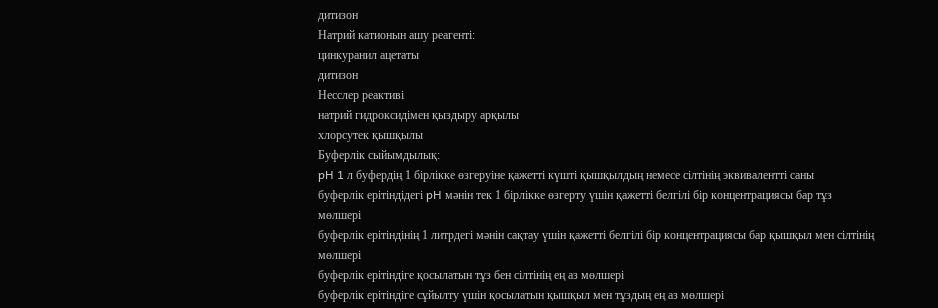дитизон
Натрий катионын ашу реагенті:
цинкуранил ацетаты
дитизон
Несслер реактиві
натрий гидроксидімен қыздыру арқылы
хлорсутек қышқылы
Буферлік сыйымдылық:
pH 1 л буфердің 1 бірлікке өзгеруіне қажетті күшті қышқылдың немесе сілтінің эквивалентті саны
буферлік ерітіндідегі pH мәнін тек 1 бірлікке өзгерту үшін қажетті белгілі бір концентрациясы бар тұз мөлшері
буферлік ерітіндінің 1 литрдегі мәнін сақтау үшін қажетті белгілі бір концентрациясы бар қышқыл мен сілтінің мөлшері
буферлік ерітіндіге қосылатын тұз бен сілтінің ең аз мөлшері
буферлік ерітіндіге сұйылту үшін қосылатын қышқыл мен тұздың ең аз мөлшері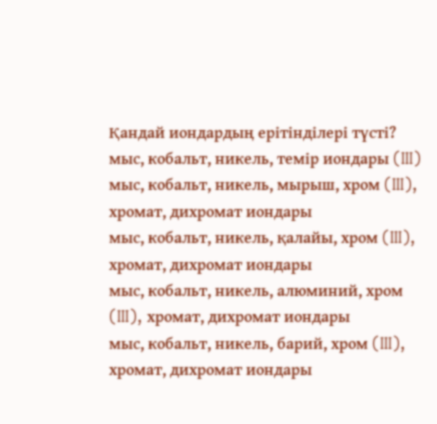Қандай иондардың ерітінділері түсті?
мыс, кобальт, никель, темір иондары (III)
мыс, кобальт, никель, мырыш, хром (III), хромат, дихромат иондары
мыс, кобальт, никель, қалайы, хром (III), хромат, дихромат иондары
мыс, кобальт, никель, алюминий, хром (III), хромат, дихромат иондары
мыс, кобальт, никель, барий, хром (III), хромат, дихромат иондары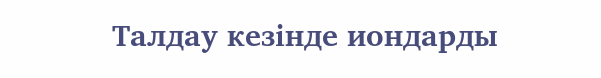Талдау кезінде иондарды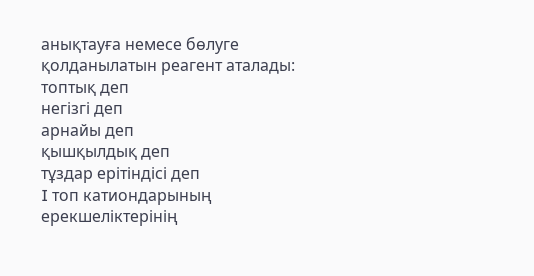анықтауға немесе бөлуге қолданылатын реагент аталады:
топтық деп
негізгі деп
арнайы деп
қышқылдық деп
тұздар ерітіндісі деп
I топ катиондарының ерекшеліктерінің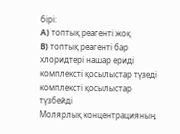бірі:
A) топтық реагенті жоқ
B) топтық реагенті бар
хлоридтері нашар ериді
комплексті қосылыстар түзеді
комплексті қосылыстар түзбейді
Молярлық концентрацияның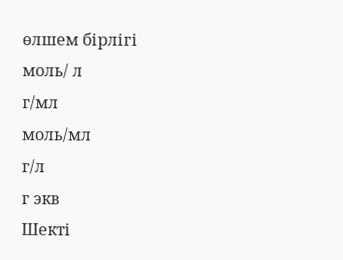өлшем бірлігі
моль/ л
г/мл
моль/мл
г/л
г экв
Шекті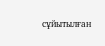сұйытылған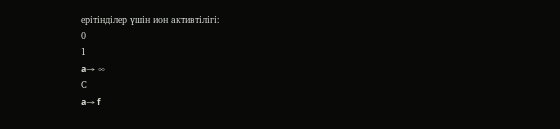ерітінділер үшін ион активтілігі:
0
1
a→ ∞
С
a→ f